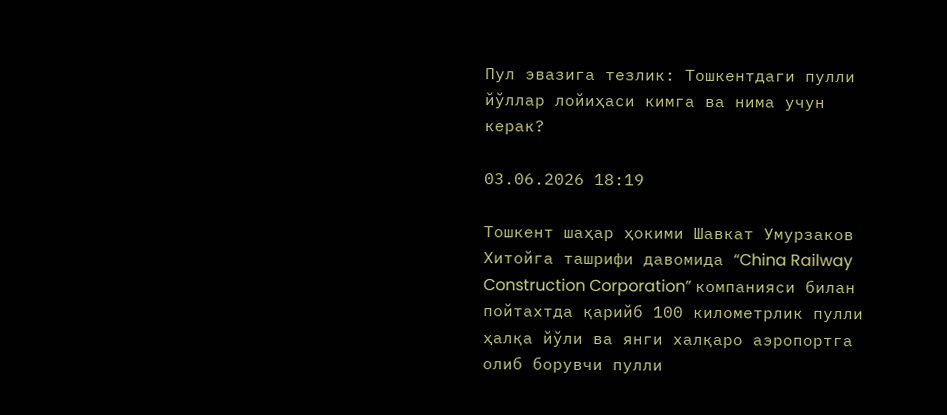Пул эвазига тезлик: Тошкентдаги пулли йўллар лойиҳаси кимга ва нима учун керак?

03.06.2026 18:19

Тошкент шаҳар ҳокими Шавкат Умурзаков Хитойга ташрифи давомида “China Railway Construction Corporation” компанияси билан пойтахтда қарийб 100 километрлик пулли ҳалқа йўли ва янги халқаро аэропортга олиб борувчи пулли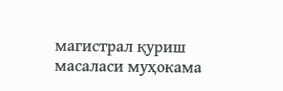магистрал қуриш масаласи муҳокама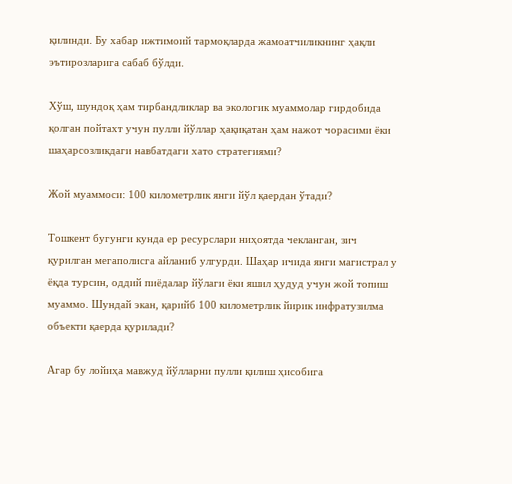қилинди. Бу хабар ижтимоий тармоқларда жамоатчиликнинг ҳақли эътирозларига сабаб бўлди.

Хўш, шундоқ ҳам тирбандликлар ва экологик муаммолар гирдобида қолган пойтахт учун пулли йўллар ҳақиқатан ҳам нажот чорасими ёки шаҳарсозликдаги навбатдаги хато стратегиями?

Жой муаммоси: 100 километрлик янги йўл қаердан ўтади?

Тошкент бугунги кунда ер ресурслари ниҳоятда чекланган, зич қурилган мегаполисга айланиб улгурди. Шаҳар ичида янги магистрал у ёқда турсин, оддий пиёдалар йўлаги ёки яшил ҳудуд учун жой топиш муаммо. Шундай экан, қарийб 100 километрлик йирик инфратузилма объекти қаерда қурилади?

Агар бу лойиҳа мавжуд йўлларни пулли қилиш ҳисобига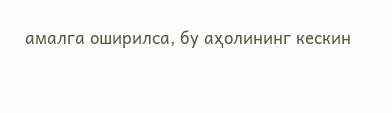амалга оширилса, бу аҳолининг кескин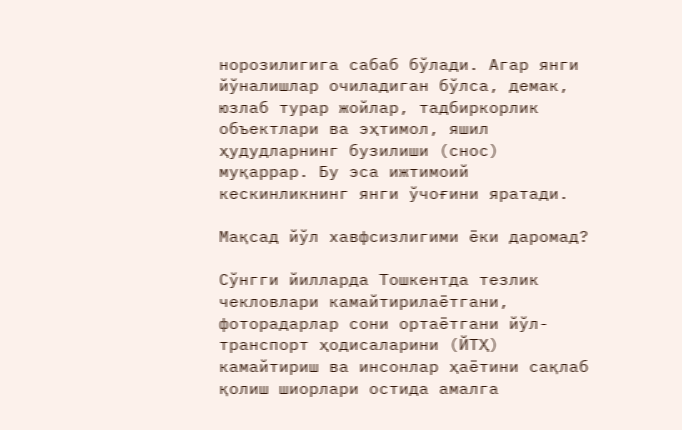норозилигига сабаб бўлади. Агар янги йўналишлар очиладиган бўлса, демак, юзлаб турар жойлар, тадбиркорлик объектлари ва эҳтимол, яшил ҳудудларнинг бузилиши (снос) муқаррар. Бу эса ижтимоий кескинликнинг янги ўчоғини яратади.

Мақсад йўл хавфсизлигими ёки даромад?

Сўнгги йилларда Тошкентда тезлик чекловлари камайтирилаётгани, фоторадарлар сони ортаётгани йўл-транспорт ҳодисаларини (ЙТҲ) камайтириш ва инсонлар ҳаётини сақлаб қолиш шиорлари остида амалга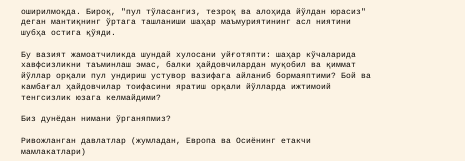оширилмоқда. Бироқ, "пул тўласангиз, тезроқ ва алоҳида йўлдан юрасиз" деган мантиқнинг ўртага ташланиши шаҳар маъмуриятининг асл ниятини шубҳа остига қўяди.

Бу вазият жамоатчиликда шундай хулосани уйғотяпти: шаҳар кўчаларида хавфсизликни таъминлаш эмас, балки ҳайдовчилардан муқобил ва қиммат йўллар орқали пул ундириш устувор вазифага айланиб бормаяптими? Бой ва камбағал ҳайдовчилар тоифасини яратиш орқали йўлларда ижтимоий тенгсизлик юзага келмайдими?

Биз дунёдан нимани ўрганяпмиз?

Ривожланган давлатлар (жумладан, Европа ва Осиёнинг етакчи мамлакатлари)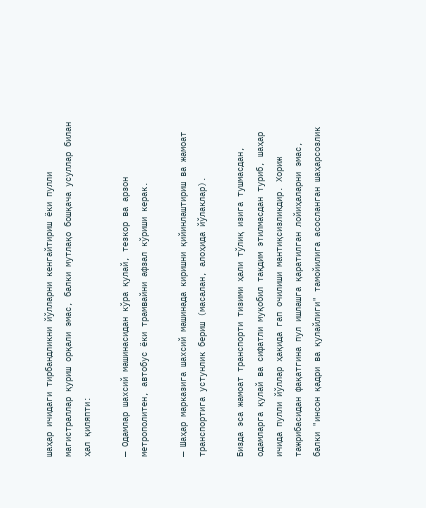шаҳар ичидаги тирбандликни йўлларни кенгайтириш ёки пулли магистраллар қуриш орқали эмас, балки мутлақо бошқача усуллар билан ҳал қиляпти:

— Одамлар шахсий машинасидан кўра қулай, тезкор ва арзон метрополитен, автобус ёки трамвайни афзал кўриши керак.

— Шаҳар марказига шахсий машинада киришни қийинлаштириш ва жамоат транспортига устунлик бериш (масалан, алоҳида йўлаклар).

Бизда эса жамоат транспорти тизими ҳали тўлиқ изига тушмасдан, одамларга қулай ва сифатли муқобил тақдим этилмасдан туриб, шаҳар ичида пулли йўллар ҳақида гап очилиши мантиқсизликдир. Хориж тажрибасидан фақатгина пул ишлашга қаратилган лойиҳаларни эмас, балки "инсон қадри ва қулайлиги" тамойилига асосланган шаҳарсозлик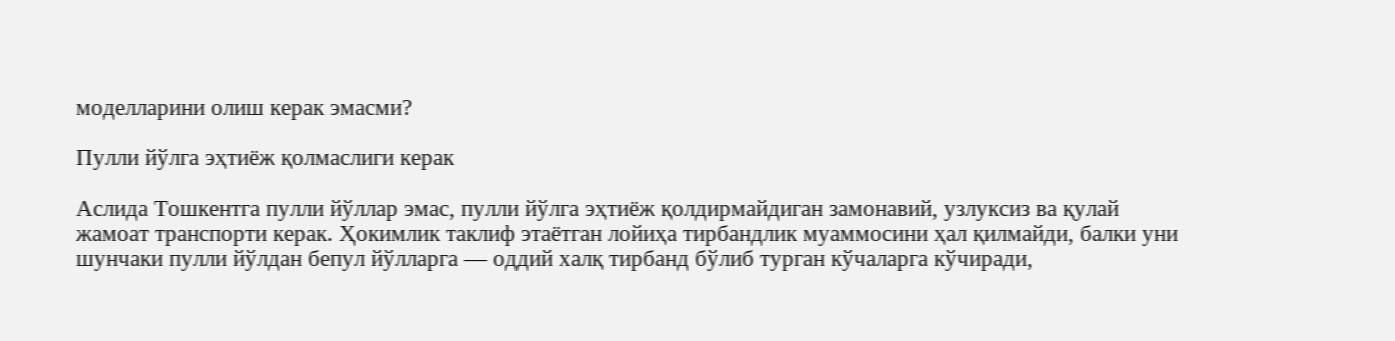моделларини олиш керак эмасми?

Пулли йўлга эҳтиёж қолмаслиги керак

Аслида Тошкентга пулли йўллар эмас, пулли йўлга эҳтиёж қолдирмайдиган замонавий, узлуксиз ва қулай жамоат транспорти керак. Ҳокимлик таклиф этаётган лойиҳа тирбандлик муаммосини ҳал қилмайди, балки уни шунчаки пулли йўлдан бепул йўлларга — оддий халқ тирбанд бўлиб турган кўчаларга кўчиради,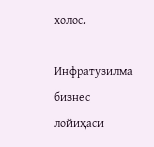холос.

Инфратузилма бизнес лойиҳаси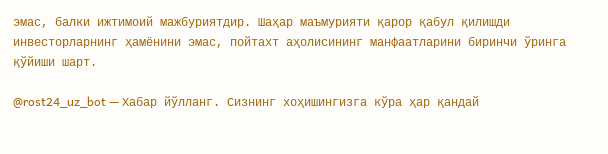эмас, балки ижтимоий мажбуриятдир. Шаҳар маъмурияти қарор қабул қилишди инвесторларнинг ҳамёнини эмас, пойтахт аҳолисининг манфаатларини биринчи ўринга қўйиши шарт.

@rost24_uz_bot — Хабар йўлланг. Сизнинг хоҳишингизга кўра ҳар қандай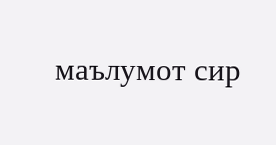маълумот сир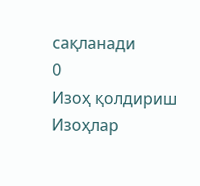сақланади
0
Изоҳ қолдириш
Изоҳлар